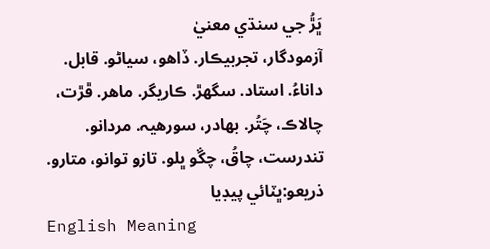ڀَڙُ جي سنڌي معنيٰ
آزمودگار، تجربيڪار. ڏاهو، سياڻو. قابل. داناءُ. استاد. سگهڙ. ڪاريگر. ماهر. ڦڙت، چالاڪ، چَتُر. بھادر، سورهيہ. مردانو. تندرست، چاقُ، چڱو ڀلو. تازو توانو، متارو.
ذريعو:ڀٽائي پيڊيا
English Meaning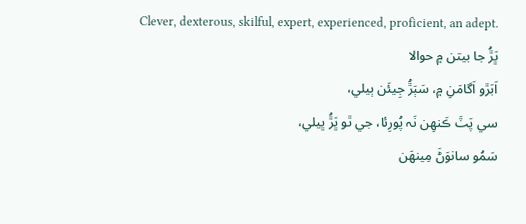Clever, dexterous, skilful, expert, experienced, proficient, an adept.
ڀَڙُ جا بيتن ۾ حوالا
اَبَڙو اَگامَنِ ۾، سَٻَڙُ جِيئَن ٻيلي،
سي پَٽَ ڪَنھِن نَہ پُورِئا، جي ٿو ڀَڙُ ڀيلي،
سَمُو سانوَڻَ مِينھَن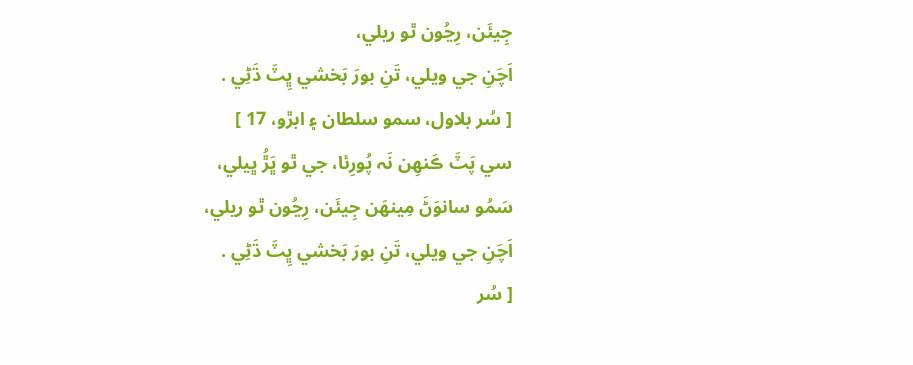جِيئَن، رِڃُون ٿو ريلي،
اَچَنِ جي ويلي، تَنِ بورَ بَخشي ڀِٽَ ڌَڻِي .
[ سُر بلاول، سمو سلطان ۽ ابڙو، 17 ]
سي پَٽَ ڪَنھِن نَہ پُورِئا، جي ٿو ڀَڙُ ڀيلي،
سَمُو سانوَڻَ مِينھَن جِيئَن، رِڃُون ٿو ريلي،
اَچَنِ جي ويلي، تَنِ بورَ بَخشي ڀِٽَ ڌَڻِي .
[ سُر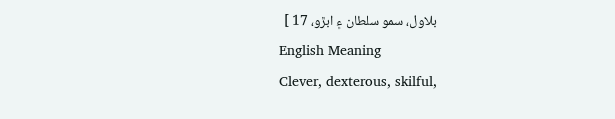بلاول، سمو سلطان ۽ ابڙو، 17 ]
English Meaning
Clever, dexterous, skilful,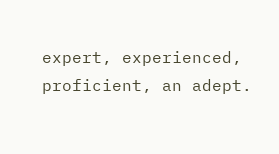expert, experienced, proficient, an adept.